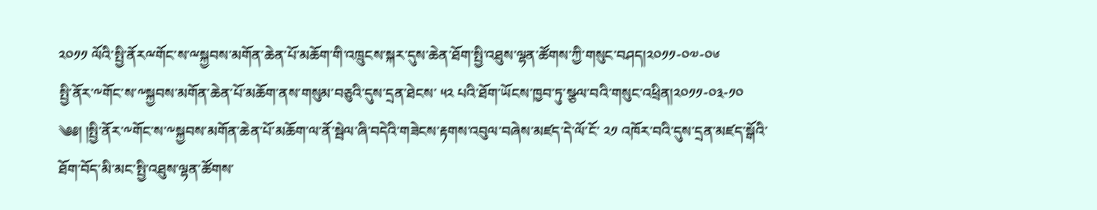༢༠༡༡ ལོའི་སྤྱི་ནོརྋགོང་ས་ྋསྐྱབས་མགོན་ཆེན་པོ་མཆོག་གི་འཁྲུངས་སྐར་དུས་ཆེན་ཐོག་སྤྱི་འཐུས་ལྷན་ཚོགས་ཀྱི་གསུང་བཤད།༢༠༡༡-༠༧-༠༦
སྤྱི་ནོར་༸གོང་ས་༸སྐྱབས་མགོན་ཆེན་པོ་མཆོག་ནས་གསུམ་བཅུའི་དུས་དྲན་ཐེངས་ ༥༢ པའི་ཐོག་ཡོངས་ཁྱབ་ཏུ་སྩལ་བའི་གསུང་འཕྲིན།༢༠༡༡-༠༣-༡༠
༄༅། །སྤྱི་ནོར་༸གོང་ས་༸སྐྱབས་མགོན་ཆེན་པོ་མཆོག་ལ་ནོ་སྦེལ་ཞི་བདེའི་གཟེངས་རྟགས་འབུལ་བཞེས་མཛད་དེ་ལོ་ངོ་ ༢༡ འཁོར་བའི་དུས་དྲན་མཛད་སྒོའི་ཐོག་བོད་མི་མང་སྤྱི་འཐུས་ལྷན་ཚོགས་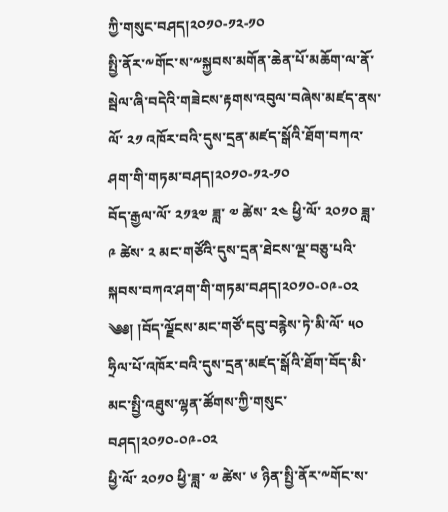ཀྱི་གསུང་བཤད།༢༠༡༠-༡༢-༡༠
སྤྱི་ནོར་༸གོང་ས་༸སྐྱབས་མགོན་ཆེན་པོ་མཆོག་ལ་ནོ་སྦེལ་ཞི་བདེའི་གཟེངས་རྟགས་འབུལ་བཞེས་མཛད་ནས་ལོ་ ༢༡ འཁོར་བའི་དུས་དྲན་མཛད་སྒོའི་ཐོག་བཀའ་ཤག་གི་གཏམ་བཤད།༢༠༡༠-༡༢-༡༠
བོད་རྒྱལ་ལོ་ ༢༡༣༧ ཟླ་ ༧ ཚེས་ ༢༤ ཕྱི་ལོ་ ༢༠༡༠ ཟླ་ ༩ ཚེས་ ༢ མང་གཙོའི་དུས་དྲན་ཐེངས་ལྔ་བཅུ་པའི་སྐབས་བཀའ་ཤག་གི་གཏམ་བཤད།༢༠༡༠-༠༩-༠༢
༄༅། །བོད་ལྗོངས་མང་གཙོ་དབུ་བརྙེས་ཏེ་མི་ལོ་ ༥༠ ཧྲིལ་པོ་འཁོར་བའི་དུས་དྲན་མཛད་སྒོའི་ཐོག་བོད་མི་མང་སྤྱི་འཐུས་ལྷན་ཚོགས་ཀྱི་གསུང་བཤད།༢༠༡༠-༠༩-༠༢
ཕྱི་ལོ་ ༢༠༡༠ ཕྱི་ཟླ་ ༧ ཚེས་ ༦ ཉིན་སྤྱི་ནོར་༸གོང་ས་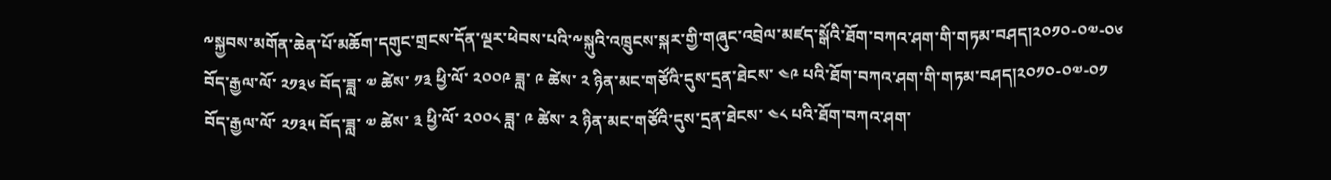༸སྐྱབས་མགོན་ཆེན་པོ་མཆོག་དགུང་གྲངས་དོན་ལྔར་ཕེབས་པའི་༸སྐུའི་འཁྲུངས་སྐར་གྱི་གཞུང་འབྲེལ་མཛད་སྒོའི་ཐོག་བཀའ་ཤག་གི་གཏམ་བཤད།༢༠༡༠-༠༧-༠༦
བོད་རྒྱལ་ལོ་ ༢༡༣༦ བོད་ཟླ་ ༧ ཚེས་ ༡༣ ཕྱི་ལོ་ ༢༠༠༩ ཟླ་ ༩ ཚེས་ ༢ ཉིན་མང་གཙོའི་དུས་དྲན་ཐེངས་ ༤༩ པའི་ཐོག་བཀའ་ཤག་གི་གཏམ་བཤད།༢༠༡༠-༠༧-༠༡
བོད་རྒྱལ་ལོ་ ༢༡༣༥ བོད་ཟླ་ ༧ ཚེས་ ༣ ཕྱི་ལོ་ ༢༠༠༨ ཟླ་ ༩ ཚེས་ ༢ ཉིན་མང་གཙོའི་དུས་དྲན་ཐེངས་ ༤༨ པའི་ཐོག་བཀའ་ཤག་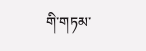གི་གཏམ་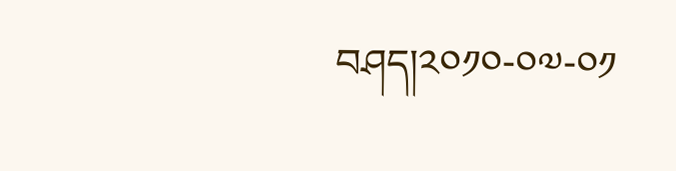བཤད།༢༠༡༠-༠༧-༠༡